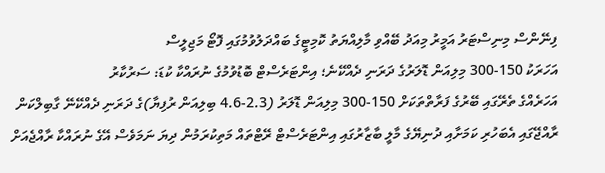ފިނޭންސް މިނިސްޓަރު އަމީރު މިއަދު ބޭއްވި މާލިއްޔަތު ކޮމިޓީގެ ބައްދަލުވުމުގައި ފޮޓޯ މަޖިލީސް
އަހަރަކު 150-300 މިލިއަން ޑޮލަރުގެ ދަރަނި ދެއްކޭނެ؛ އިންޓަރެސްޓް ބޮޑުވުމުގެ ނުރައްކާ ކުޑަ: ސަރުކާރު
އަހަރެއްގެ ތެރޭގައި ބޭރުގެ ފަރާތްތަކަށް 150-300 މިލިއަން ޑޮލަރު (2.3-4.6 ބިލިއަން ރުފިޔާ)ގެ ދަރަނި ދެއްކޭނޭ ގާބިލްކަން ރާއްޖޭގައި އެބަހުރި ކަމަށާއި ދުނިޔޭގެ މާލީ ބާޒާރުގައި އިންޓަރެސްޓް ރޭޓްތައް މަތިކުރަމުން ދިޔަ ނަމަވެސް އޭގެ ނުރައްކާ ރާއްޖެއަށް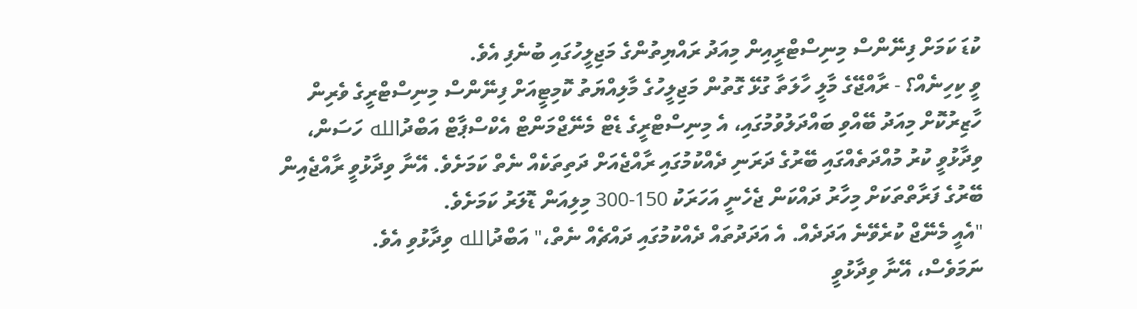ކުޑަ ކަމަށް ފިނޭންސް މިނިސްޓްރީއިން މިއަދު ރައްޔިތުންގެ މަޖިލީހުގައި ބުނެފި އެވެ.
ވީ ކިހިނެއް؟ - ރާއްޖޭގެ މާލީ ހާލަތާ ގުޅޭ ގޮތުން މަޖިލީހުގެ މާލިއްޔަތު ކޮމިޓީއަށް ފިނޭންސް މިނިސްޓްރީގެ ވެރިން ހާޒިރުކޮށް މިއަދު ބޭއްވި ބައްދަލުވުމުގައި، އެ މިނިސްޓްރީގެ ޑެޓް މެނޭޖްމަންޓް އެކްސްޕާޓް އަބްދުالله ހަސަން، ވިދާޅުވީ ކުރު މުއްދަތެއްގައި ބޭރުގެ ދަރަނި ދެއްކުމުގައި ރާއްޖެއަށް ދަތިތަކެއް ނެތް ކަމަށެވެ. އޭނާ ވިދާޅުވީ ރާއްޖެއިން ބޭރުގެ ފަރާތްތަކަށް މިހާރު ދައްކަން ޖެހެނީ އަހަރަކު 150-300 މިލިއަން ޑޮލަރު ކަމަށެވެ.
"އެއީ މެނޭޖް ކުރެވޭނެ އަދަދެއް. އެ އަދަދުތައް ދެއްކުމުގައި ދައްޗެއް ނެތް،" އަބްދުالله ވިދާޅުވި އެވެ.
ނަމަވެސް، އޭނާ ވިދާޅުވީ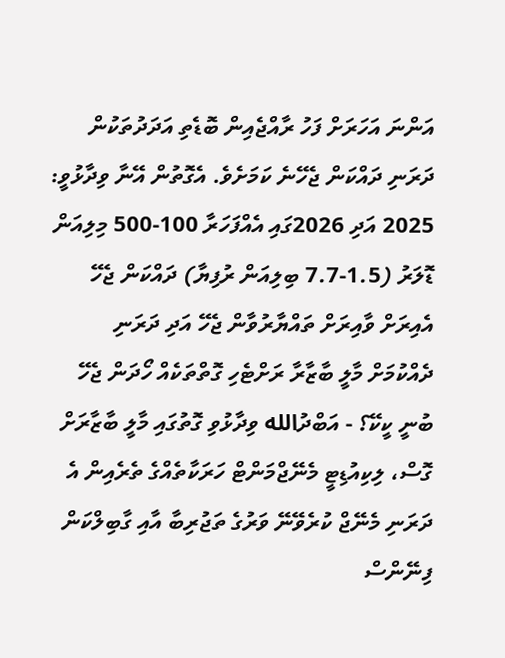އަންނަ އަހަރަށް ފަހު ރާއްޖެއިން ބޮޑެތި އަދަދުތަކުން ދަރަނި ދައްކަން ޖެހޭނެ ކަމަށެވެ. އެގޮތުން އޭނާ ވިދާޅުވީ:
2025 އަދި 2026ގައި އެއްފަހަރާ 100-500 މިލިއަން ޑޮލަރު (1.5-7.7 ބިލިއަން ރުފިޔާ) ދައްކަން ޖެހޭ
އެއިރަށް ވާއިރަށް ތައްޔާރުވާން ޖެހޭ އަދި ދަރަނި ދެއްކުމަށް މާލީ ބާޒާރާ ރަށްޓެހި ގޮތްތަކެއް ހޯދަން ޖެހޭ
ބުނީ ކީކޭ؟ - އަބްދުالله ވިދާޅުވި ގޮތުގައި މާލީ ބާޒާރަށް ގޮސް، ލިކިއުޑިޓީ މެނޭޖްމަންޓް ހަރަކާތެއްގެ ތެރެއިން އެ ދަރަނި މެނޭޖް ކުރެވޭނޭ ވަރުގެ ތަޖުރިބާ އާއި ގާބިލްކަން ފިނޭންސް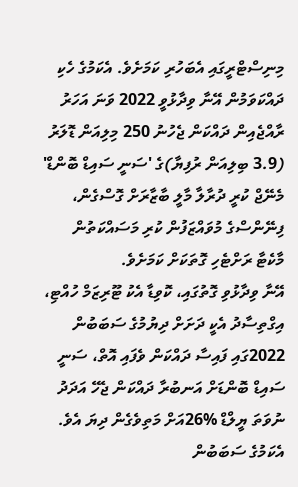މިނިސްޓްރީގައި އެބަހުރި ކަމަށެވެ. އެކަމުގެ ހެކި ދައްކަވަމުން އޭނާ ވިދާޅުވީ 2022 ވަނަ އަހަރު ރާއްޖެއިން ދައްކަން ޖެހުނު 250 މިލިއަން ޑޮލަރު (3.9 ބިލިއަން ރުފިޔާ)ގެ 'ސަނީ ސައިޑް ބޮންޑް' މެނޭޖް ކުރީ ދުރާލާ މާލީ ބާޒާރަށް ގޮސްގެން، ފިނޭންސްގެ މުވައްޒަފުން ކުރި މަސައްކަތުން މާކެޓާ ރަށްޓެހި ގޮތަކަށް ކަމަށެވެ.
އޭނާ ވިދާޅުވި ގޮތުގައި، ކޮވިޑާ އެކު ޓޫރިޒަމް ހުއްޓި، އިގްތިސާދު އެކީ ދަށަށް ދިޔުމުގެ ސަބަބުން 2022ގައި ފައިސާ ދައްކަން ވެފައި އޮތް، ސަނީ ސައިޑް ބޮންޑަށް އަނބުރާ ދައްކަން ޖެހޭ އަދަދު ނުވަތަ ޔީލްޑް %26އަށް މަތިވެގެން ދިޔަ އެވެ. އެކަމުގެ ސަބަބުން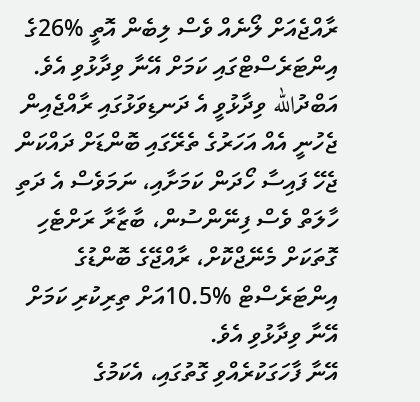ރާއްޖެއަށް ލޯނެއް ވެސް ލިބެން އޮތީ %26ގެ އިންޓަރެސްޓްގައި ކަމަށް އޭނާ ވިދާޅުވި އެވެ.
އަބްދުالله ވިދާޅުވީ އެ ދަނޑިވަޅުގައި ރާއްޖެއިން ޖެހުނީ އެއް އަހަރުގެ ތެރޭގައި ބޮންޑަށް ދައްކަން ޖެހޭ ފައިސާ ހޯދަން ކަމަށާއި، ނަމަވެސް އެ ދަތި ހާލަތް ވެސް ފިނޭންސުން، ބާޒާރާ ރަށްޓެހި ގޮތަކަށް މެނޭޖްކޮށް، ރާއްޖޭގެ ބޮންޑުގެ އިންޓަރެސްޓް %10.5އަށް ތިރިކުރި ކަމަށް އޭނާ ވިދާޅުވި އެވެ.
އޭނާ ފާހަގަކުރެއްވި ގޮތުގައި، އެކަމުގެ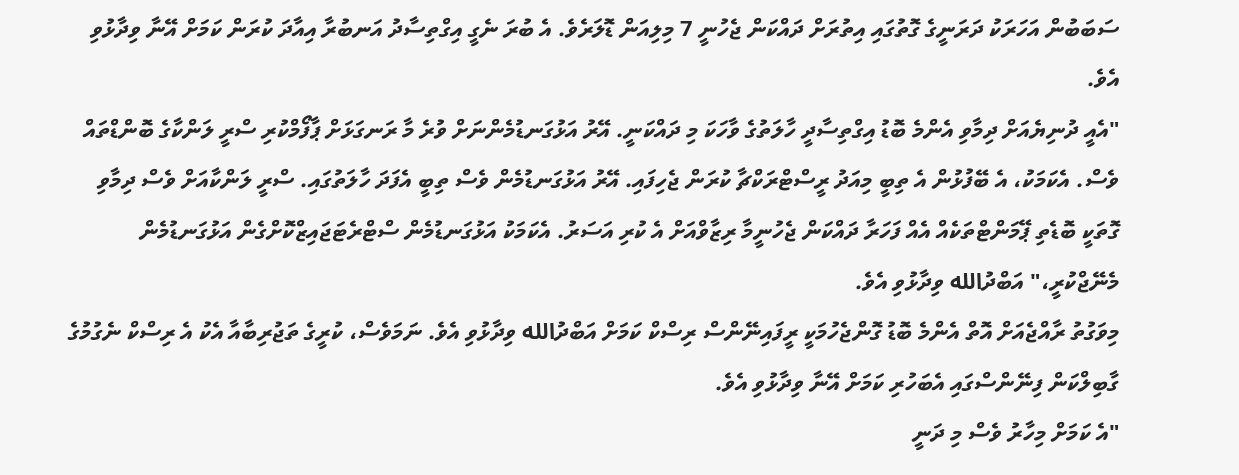ސަބަބުން އަހަރަކު ދަރަނީގެ ގޮތުގައި އިތުރަށް ދައްކަން ޖެހުނީ 7 މިލިއަން ޑޮލަރެވެ. އެ ބުރަ ނެގީ އިގްތިސާދު އަނބުރާ އިއާދަ ކުރަން ކަމަށް އޭނާ ވިދާޅުވި އެވެ.
"އެއީ ދުނިޔެއަށް ދިމާވި އެންމެ ބޮޑު އިގްތިސާދީ ހާލަތުގެ ވާހަކަ މި ދައްކަނީ. އޭރު އަޅުގަނޑުމެންނަށް ވުރެ މާ ރަނގަޅަށް ޕާފޯމްކުރި ސްރީ ލަންކާގެ ބޮންޑްތައް ވެސް. އެކަމަކު، އެ ބޭފުޅުން އެ ތިބީ މިއަދު ރީސްޓްރަކްޗާ ކުރަން ޖެހިފައި. އޭރު އަޅުގަނޑުމެން ވެސް ތިބީ އެފަދަ ހާލަތުގައި. ސްރީ ލަންކާއަށް ވެސް ދިމާވި ގޮތަކީ ބޮޑެތި ޕޭމަންޓްތަކެއް އެއް ފަހަރާ ދައްކަން ޖެހުނީމާ ރިޒާވްއަށް އެ ކުރި އަސަރު. އެކަމަކު އަޅުގަނޑުމެން ސްޓްރެޓަޖައިޒްކޮށްގެން އަޅުގަނޑުމެން މެނޭޖްކުރީ،" އަބްދުالله ވިދާޅުވި އެވެ.
މިވަގުތު ރާއްޖެއަށް އޮތް އެންމެ ބޮޑު ގޮންޖެހުމަކީ ރީފައިނޭންސް ރިސްކް ކަމަށް އަބްދުالله ވިދާޅުވި އެވެ. ނަމަވެސް، ކުރީގެ ތަޖުރިބާއާ އެކު އެ ރިސްކް ނެގުމުގެ ގާބިލްކަން ފިނޭންސްގައި އެބަހުރި ކަމަށް އޭނާ ވިދާޅުވި އެވެ.
"އެ ކަމަށް މިހާރު ވެސް މި ދަނީ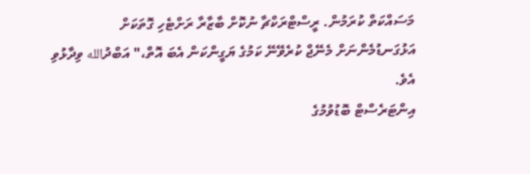މަސައްކަތް ކުރަމުން. ރީސްޓްރަކްޗާ ނުކޮށް ބާޒާރާ ރަށްޓެހި ގޮތަކަށް އަޅުގަނޑުމެންނަށް މެނޭޖް ކުރެވޭނޭ ކަމުގެ ޔަގީންކަން އެބަ އޮތް،" އަބްދުالله ވިދާޅުވި އެވެ.
އިންޓަރެސްޓް ބޮޑުވުމުގެ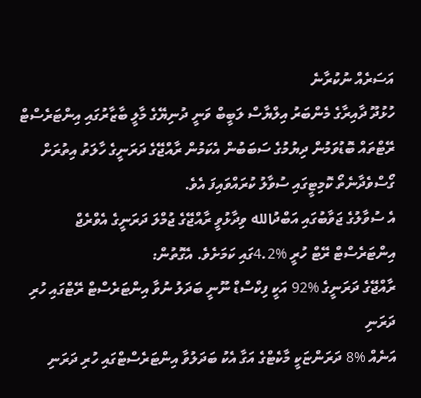އަސަރެއް ނުކުރާނެ
ހުޅުދޫ ދާއިރާގެ މެންބަރު އިލްޔާސް ލަބީބް ވަނީ ދުނިޔޭގެ މާލީ ބާޒާރުގައި އިންޓަރެސްޓް ރޭޓްތައް ބޮޑުވަމުން ދިޔުމުގެ ސަބަބުން އެކަމުން ރާއްޖޭގެ ދަރަނީގެ ހާލަތު އިތުރަށް ގޯސްވެދާނެތޯ ކޮމިޓީގައި ސުވާލު ކުރައްވައިފަ އެވެ.
އެ ސުވާލުގެ ޖަވާބުގައި އަބްދުالله ވިދާޅުވީ ރާއްޖޭގެ ޖުމްލަ ދަރަނީގެ އެވްރެޖް އިންޓަރެސްޓް ރޭޓް ހުރީ %4.2ގައި ކަމަށެވެ. އެގޮތުން:
ރާއްޖޭގެ ދަރަނީގެ %92 އަކީ ފިކްސްޑް ނޫނީ ބަދަލު ނުވާ އިންޓަރެސްޓް ރޭޓްގައި ހުރި ދަރަނި
އަނެއް %8 ދަރަންޏަކީ މާކެޓްގެ އަގާ އެކު ބަދަލުވާ އިންޓަރެސްޓްގައި ހުރި ދަރަނި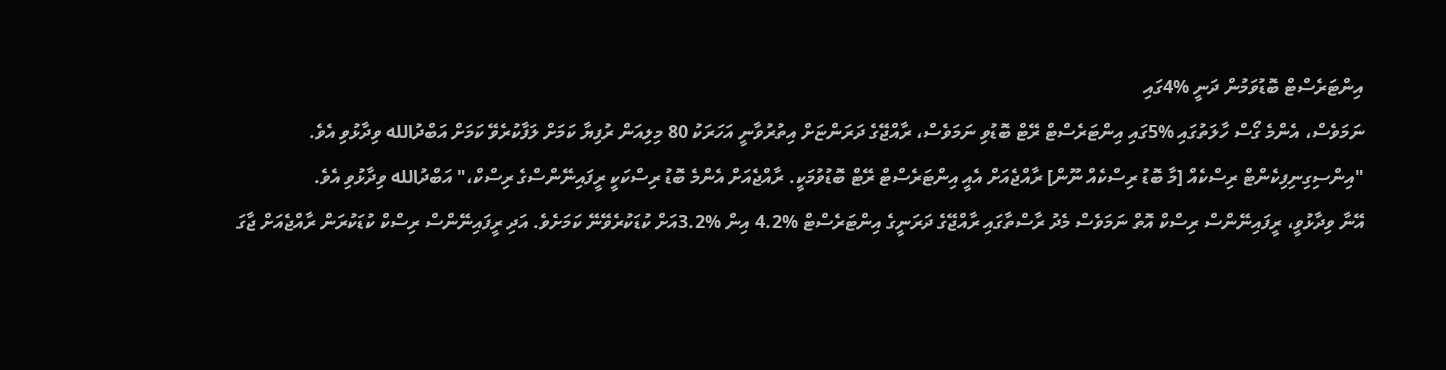އިންޓަރެސްޓް ބޮޑުވަމުން ދަނީ %4ގައި
ނަމަވެސް، އެންމެ ގޯސް ހާލަތުގައި %5ގައި އިންޓަރެސްޓް ރޭޓް ބޮޑުވި ނަމަވެސް، ރާއްޖޭގެ ދަރަންޏަށް އިތުރުވާނީ އަހަރަކު 80 މިލިއަން ރުފިޔާ ކަމަށް ލަފާކުރެވޭ ކަމަށް އަބްދުالله ވިދާޅުވި އެވެ.
"އިންސިގިނިފިކެންޓް ރިސްކެއް [މާ ބޮޑު ރިސްކެއް ނޫން] ރާއްޖެއަށް އެއީ އިންޓަރެސްޓް ރޭޓް ބޮޑުވުމަކީ. ރާއްޖެއަށް އެންމެ ބޮޑު ރިސްކަކީ ރީފައިނޭންސްގެ ރިސްކް،" އަބްދުالله ވިދާޅުވި އެވެ.
އޭނާ ވިދާޅުވީ، ރީފައިނޭންސް ރިސްކް އޮތް ނަމަވެސް މެދު ރާސްތާގައި ރާއްޖޭގެ ދަރަނީގެ އިންޓަރެސްޓް %4.2 އިން %3.2އަށް ކުޑަކުރެވޭނޭ ކަމަށެވެ. އަދި ރީފައިނޭންސް ރިސްކް ކުޑަކުރަން ރާއްޖެއަށް ޖާގަ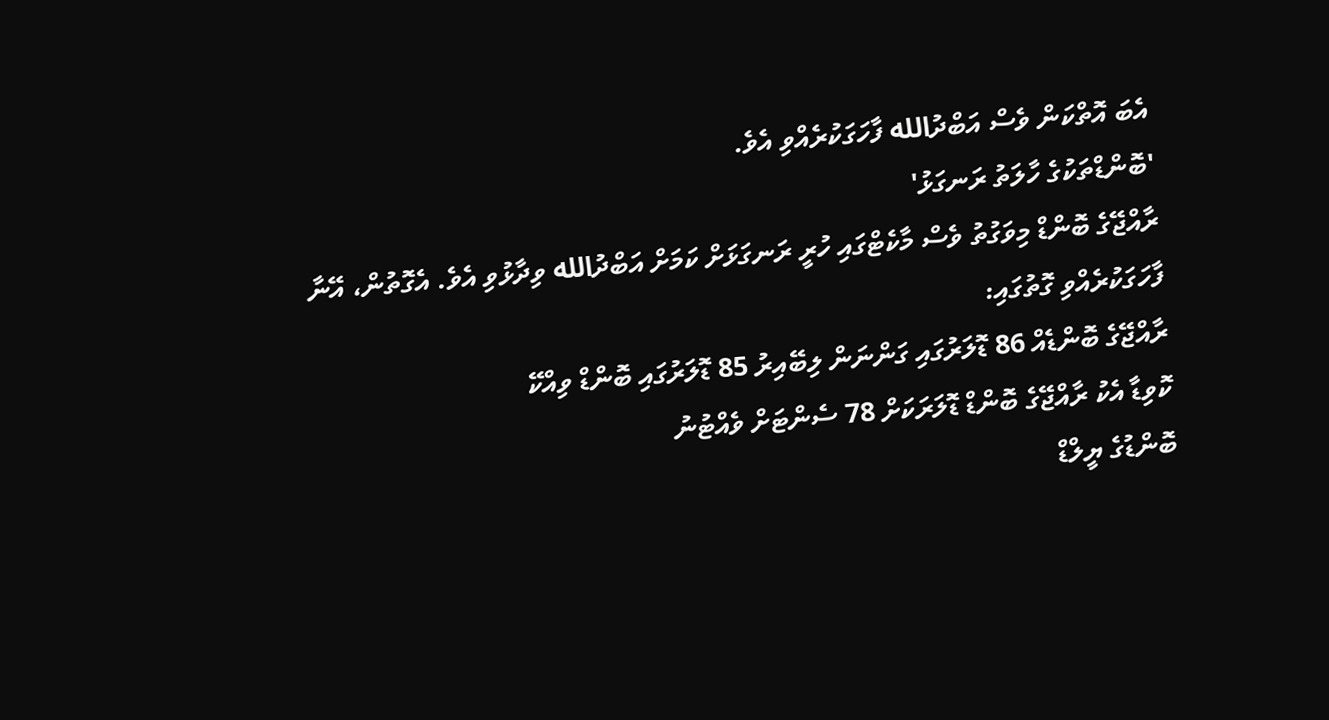އެބަ އޮތްކަން ވެސް އަބްދުالله ފާހަގަކުރެއްވި އެވެ.
'ބޮންޑްތަކުގެ ހާލަތު ރަނގަޅު'
ރާއްޖޭގެ ބޮންޑް މިވަގުތު ވެސް މާކެޓްގައި ހުރީ ރަނގަޅަށް ކަމަށް އަބްދުالله ވިދާޅުވި އެވެ. އެގޮތުން، އޭނާ ފާހަގަކުރެއްވި ގޮތުގައި:
ރާއްޖޭގެ ބޮންޑެއް 86 ޑޮލަރުގައި ގަންނަން ލިބޭއިރު 85 ޑޮލަރުގައި ބޮންޑް ވިއްކޭ
ކޮވިޑާ އެކު ރާއްޖޭގެ ބޮންޑް ޑޮލަރަކަށް 78 ސެންޓަށް ވެއްޓުނު
ބޮންޑުގެ ޔީލްޑް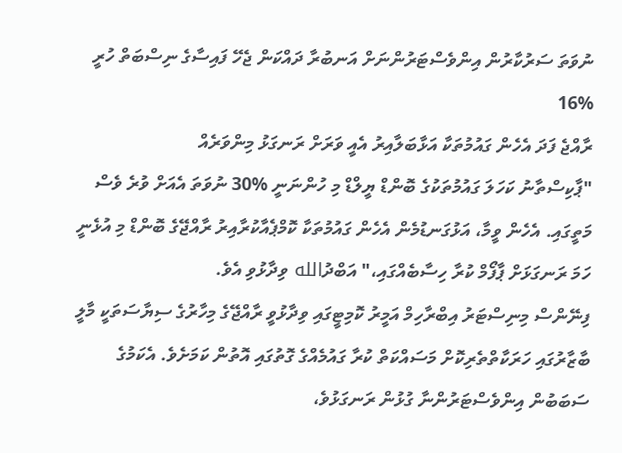ނުވަތަ ސަރުކާރުން އިންވެސްޓަރުންނަށް އަނބުރާ ދައްކަން ޖެހޭ ފައިސާގެ ނިސްބަތް ހުރީ %16
ރާއްޖެ ފަދަ އެހެން ގައުމުތަކާ އަޅާބަލާއިރު އެއީ ވަރަށް ރަނގަޅު މިންވަރެއް
"ޕާކިސްތާނު ކަހަލަ ގައުމުތަކުގެ ބޮންޑް ޔީލްޑް މި ހުންނަނީ %30 ނުވަތަ އެއަށް ވުރެ ވެސް މަތީގައި. އެހެން ވީމާ، އަޅުގަނޑުމެން އެހެން ގައުމުތަކާ ކޮމްޕެއާކުރާއިރު ރާއްޖޭގެ ބޮންޑް މި އުޅެނީ ހަމަ ރަނގަޅަށް ޕާފޯމް ކުރާ ހިސާބެއްގައި،" އަބްދުالله ވިދާޅުވި އެވެ.
ފިނޭންސް މިނިސްޓަރު އިބްރާހިމް އަމީރު ކޮމިޓީގައި ވިދާޅުވީ ރާއްޖޭގެ މިހާރުގެ ސިޔާސަތަކީ މާލީ ބާޒާރުގައި ހަރަކާތްތެރިކޮށް މަސައްކަތް ކުރާ ގައުމެއްގެ ގޮތުގައި އޮތުން ކަމަށެވެ. އެކަމުގެ ސަބަބުން އިންވެސްޓަރުންނާ ގުޅުން ރަނގަޅުވެ،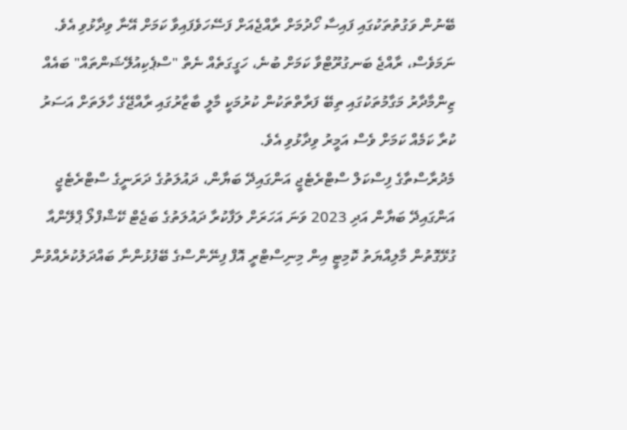ބޭނުން ވަގުތުތަކުގައި ފައިސާ ހޯދުމަށް ރާއްޖެއަށް ފަސޭހަވެފައިވާ ކަމަށް އޭނާ ވިދާޅުވި އެވެ.
ނަމަވެސް، ރާއްޖެ ބަނގުރޫޓްވާ ކަމަށް ބުނެ، ހަގީގަތެއް ނެތް "ސްޕެކިއުލޭޝަންތައް" ބައެއް ޒިންމާދާރު މަގާމުތަކުގައި ތިބޭ ފަރާތްތަކުން ކުރުމަކީ މާލީ ބާޒާރުގައި ރާއްޖޭގެ ހާލަތަށް އަސަރު ކުރާ ކަމެއް ކަމަށް ވެސް އަމީރު ވިދާޅުވި އެވެ.
މެދުރާސްތާގެ ފިސްކަލް ސްޓްރެޓެޖީ އަންގައިދޭ ބަޔާން، ދައުލަތުގެ ދަރަނީގެ ސްޓްރެޓެޖީ އަންގައިދޭ ބަޔާން އަދި 2023 ވަނަ އަހަރަށް ލަފާކުރާ ދައުލަތުގެ ބަޖެޓް ކޭޝްފްލޯ ޕްލޭންއާ ގުޅޭގޮތުން މާލިއްޔަތު ކޮމިޓީ އިން މިނިސްޓްރީ އޮފް ފިނޭންސްގެ ބޭފުޅުންނާ ބައްދަލުކުރެއްވުން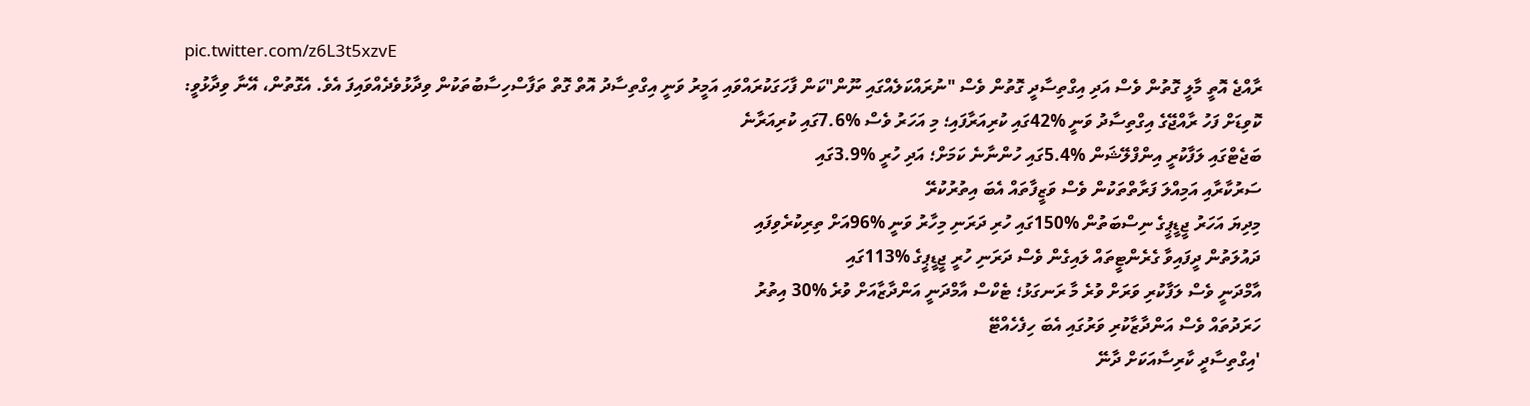pic.twitter.com/z6L3t5xzvE
ރާއްޖެ އޮތީ މާލީ ގޮތުން ވެސް އަދި އިގްތިސާދީ ގޮތުން ވެސް "ނުރައްކަލެއްގައި ނޫން"ކަން ފާހަގަކުރައްވައި އަމީރު ވަނީ އިގްތިސާދު އޮތް ގޮތް ތަފާސްހިސާބުތަކުން ވިދާޅުވެދެއްވައިފަ އެވެ. އެގޮތުން، އޭނާ ވިދާޅުވީ:
ކޮވިޑަށް ފަހު ރާއްޖޭގެ އިގްތިސާދު ވަނީ %42ގައި ކުރިއަރާފައި؛ މި އަހަރު ވެސް %7.6ގައި ކުރިއަރާނެ
ބަޖެޓްގައި ލަފާކުރީ އިންފްލޭޝަން %5.4ގައި ހުންނާނެ ކަމަށް؛ އަދި ހުރީ %3.9ގައި
ސަރުކާރާއި އަމިއްލަ ފަރާތްތަކުން ވެސް ވަޒީފާތައް އެބަ އިތުރުކުރޭ
މިދިޔަ އަހަރު ޖީޑީޕީގެ ނިސްބަތުން %150ގައި ހުރި ދަރަނި މިހާރު ވަނީ %96އަށް ތިރިކުރެވިފައި
ދައުލަތުން ދީފައިވާ ގެރެންޓީތައް ލައިގެން ވެސް ދަރަނި ހުރީ ޖީޑީޕީގެ %113ގައި
އާމްދަނީ ވެސް ލަފާކުރި ވަރަށް ވުރެ މާ ރަނގަޅު؛ ޓެކްސް އާމްދަނީ އަންދާޒާއަށް ވުރެ %30 އިތުރު
ހަރަދުތައް ވެސް އަންދާޒާކުރި ވަރުގައި އެބަ ހިފެހެއްޓޭ
'އިގްތިސާދީ ކާރިސާއަކަށް ދާނޭ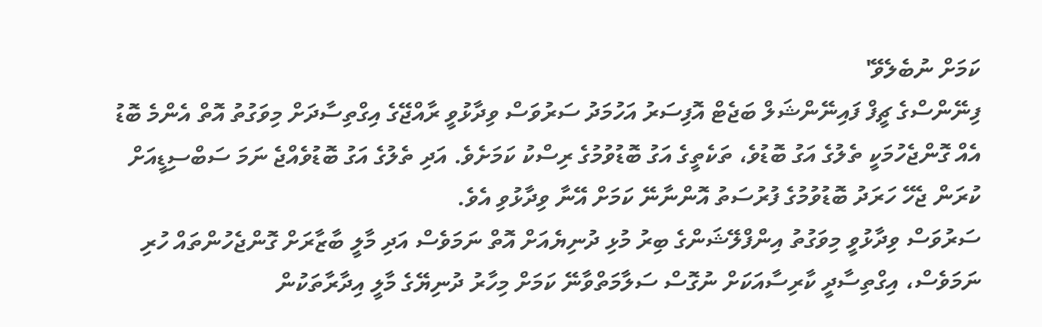ކަމަށް ނުބެލެވޭ'
ފިނޭންސްގެ ޗީފް ފައިނޭންޝަލް ބަޖެޓް އޮފިސަރު އަހުމަދު ސަރުވަސް ވިދާޅުވީ ރާއްޖޭގެ އިގްތިސާދަށް މިވަގުތު އޮތް އެންމެ ބޮޑު އެއް ގޮންޖެހުމަކީ ތެލުގެ އަގު ބޮޑުވެ، ތަކެތީގެ އަގު ބޮޑުވުމުގެ ރިސްކު ކަމަށެވެ. އަދި ތެލުގެ އަގު ބޮޑުވެއްޖެ ނަމަ ސަބްސިޑީއަށް ކުރަން ޖެހޭ ހަރަދު ބޮޑުވުމުގެ ފުރުސަތު އޮންނާނޭ ކަމަށް އޭނާ ވިދާޅުވި އެވެ.
ސަރުވަސް ވިދާޅުވީ މިވަގުތު އިންފްލޭޝަންގެ ބިރު މުޅި ދުނިޔެއަށް އޮތް ނަމަވެސް އަދި މާލީ ބާޒާރަށް ގޮންޖެހުންތައް ހުރި ނަމަވެސް، އިގްތިސާދީ ކާރިސާއަކަށް ނުގޮސް ސަލާމަތްވާނޭ ކަމަށް މިހާރު ދުނިޔޭގެ މާލީ އިދާރާތަކުން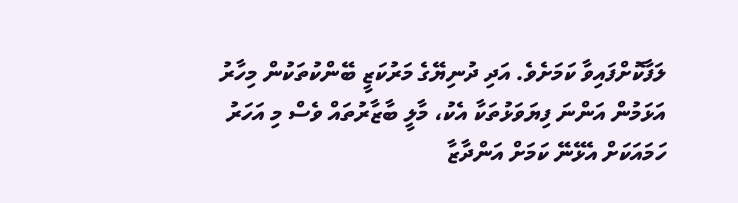ލަފާކޮށްފައިވާ ކަމަށެވެ. އަދި ދުނިޔޭގެ މަރުކަޒީ ބޭންކުތަކުން މިހާރު އަޅަމުން އަންނަ ފިޔަވަޅުތަކާ އެކު، މާލީ ބާޒާރުތައް ވެސް މި އަހަރު ހަމައަކަށް އެޅޭނޭ ކަމަށް އަންދާޒާ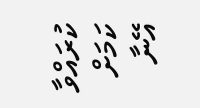ކުރައްވާ ކަމަށް އޭނާ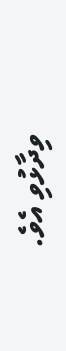ވިދާޅުވި އެވެ.